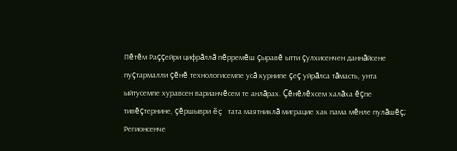Пĕтĕм Раççейри цифрăллă пĕрремĕш çыравĕ ытти çулхисенчен даннăйсене пуçтармалли çĕнĕ технологисемпе усă курнипе çеç уйрăлса тăмасть, унта ыйтусемпе хуравсен варианчĕсем те анлăрах. Çĕнĕлĕхсем халăха ĕçпе тивĕçтернине, çĕршыври ĕç тата маятниклă миграцие хак пама мĕнле пулăшĕç; Регионсенче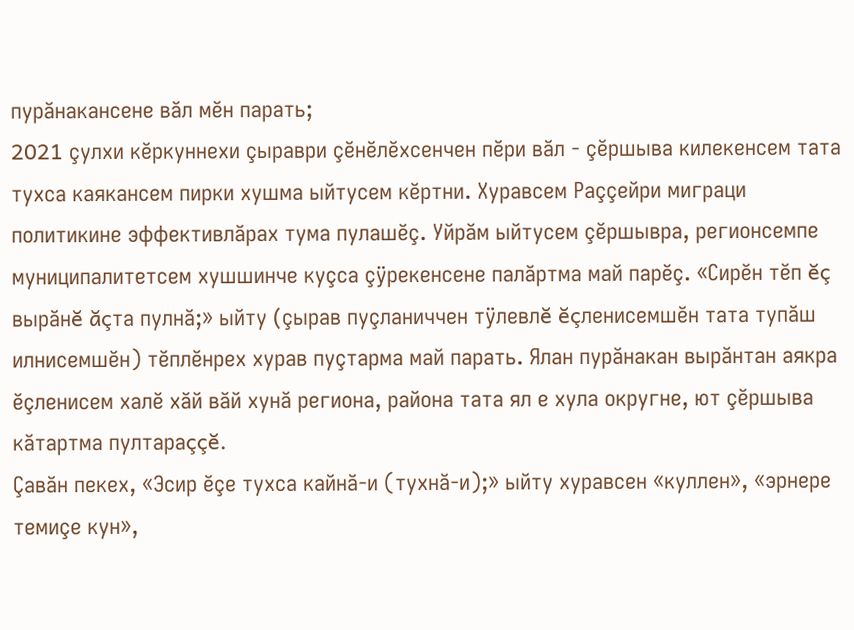пурăнакансене вăл мĕн парать;
2021 çулхи кĕркуннехи çыраври çĕнĕлĕхсенчен пĕри вăл - çĕршыва килекенсем тата тухса каякансем пирки хушма ыйтусем кĕртни. Хуравсем Раççейри миграци политикине эффективлăрах тума пулашĕç. Уйрăм ыйтусем çĕршывра, регионсемпе муниципалитетсем хушшинче куçса çÿрекенсене палăртма май парĕç. «Сирĕн тĕп ĕç вырăнĕ ăçта пулнă;» ыйту (çырав пуçланиччен тÿлевлĕ ĕçленисемшĕн тата тупăш илнисемшĕн) тĕплĕнрех хурав пуçтарма май парать. Ялан пурăнакан вырăнтан аякра ĕçленисем халĕ хăй вăй хунă региона, района тата ял е хула округне, ют çĕршыва кăтартма пултараççĕ.
Çавăн пекех, «Эсир ĕçе тухса кайнă-и (тухнă-и);» ыйту хуравсен «куллен», «эрнере темиçе кун»,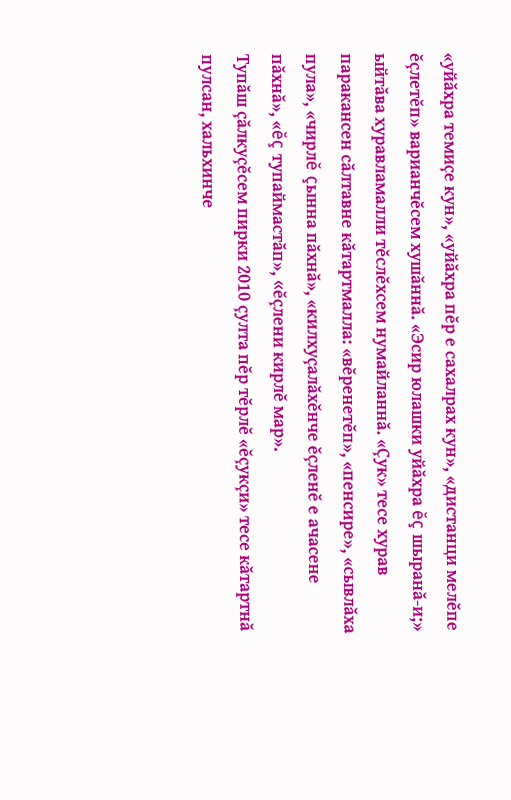«уйăхра темиçе кун», «уйăхра пĕр е сахалрах кун», «дистанци мелĕпе ĕçлетĕп» варианчĕсем хушăннă. «Эсир юлашки уйăхра ĕç шыранă-и;» ыйтăва хуравламалли тĕслĕхсем нумайланнă. «Çук» тесе хурав паракансен сăлтавне кăтартмалла: «вĕренетĕп», «пенсире», «сывлăха пула», «чирлĕ çынна пăхнă», «килхуçалăхĕнче ĕçленĕ е ачасене пăхнă», «ĕç тупаймастăп», «ĕçлени кирлĕ мар».
Тупăш çăлкуçĕсем пирки 2010 çулта пĕр тĕрлĕ «ĕçукçи» тесе кăтартнă пулсан, хальхинче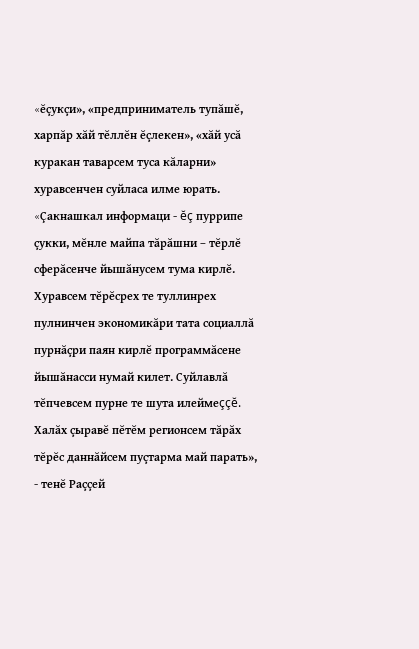«ĕçукçи», «предприниматель тупăшĕ, харпăр хăй тĕллĕн ĕçлекен», «хăй усă куракан таварсем туса кăларни» хуравсенчен суйласа илме юрать.
«Çакнашкал информаци - ĕç пуррипе çукки, мĕнле майпа тăрăшни – тĕрлĕ сферăсенче йышăнусем тума кирлĕ. Хуравсем тĕрĕсрех те туллинрех пулнинчен экономикăри тата социаллă пурнăçри паян кирлĕ программăсене йышăнасси нумай килет. Суйлавлă тĕпчевсем пурне те шута илеймеççĕ. Халăх çыравĕ пĕтĕм регионсем тăрăх тĕрĕс даннăйсем пуçтарма май парать», - тенĕ Раççей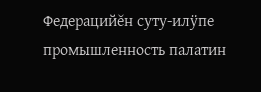Федерацийĕн суту-илÿпе промышленность палатин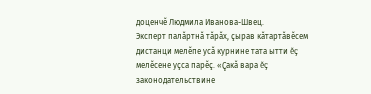доценчĕ Людмила Иванова-Швец.
Эксперт палăртнă тăрăх, çырав кăтартăвĕсем дистанци мелĕпе усă курнине тата ытти ĕç мелĕсене уçса парĕç. «Çакă вара ĕç законодательствине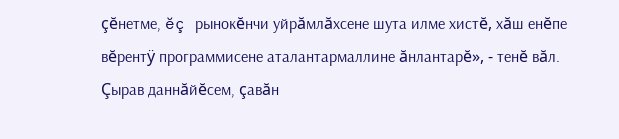çĕнетме, ĕç рынокĕнчи уйрăмлăхсене шута илме хистĕ, хăш енĕпе вĕрентÿ программисене аталантармаллине ăнлантарĕ», - тенĕ вăл.
Çырав даннăйĕсем, çавăн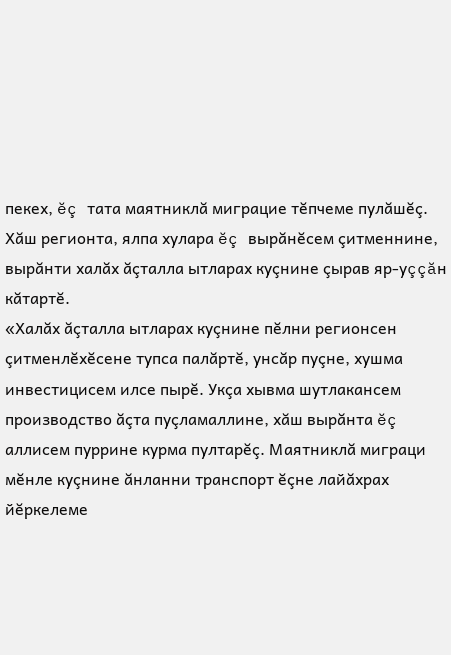пекех, ĕç тата маятниклă миграцие тĕпчеме пулăшĕç. Хăш регионта, ялпа хулара ĕç вырăнĕсем çитменнине, вырăнти халăх ăçталла ытларах куçнине çырав яр-уççăн кăтартĕ.
«Халăх ăçталла ытларах куçнине пĕлни регионсен çитменлĕхĕсене тупса палăртĕ, унсăр пуçне, хушма инвестицисем илсе пырĕ. Укçа хывма шутлакансем производство ăçта пуçламаллине, хăш вырăнта ĕç аллисем пуррине курма пултарĕç. Маятниклă миграци мĕнле куçнине ăнланни транспорт ĕçне лайăхрах йĕркелеме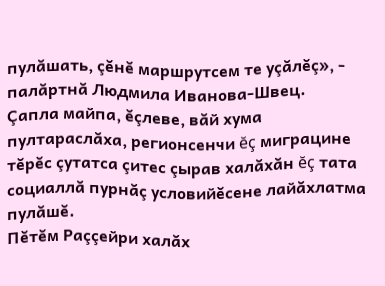пулăшать, çĕнĕ маршрутсем те уçăлĕç», - палăртнă Людмила Иванова-Швец.
Çапла майпа, ĕçлеве, вăй хума пултараслăха, регионсенчи ĕç миграцине тĕрĕс çутатса çитес çырав халăхăн ĕç тата социаллă пурнăç условийĕсене лайăхлатма пулăшĕ.
Пĕтĕм Раççейри халăх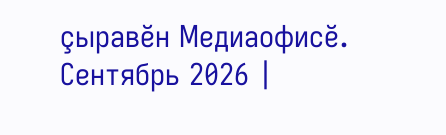çыравĕн Медиаофисĕ.
Сентябрь 2026 |